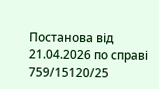Постанова від 21.04.2026 по справі 759/15120/25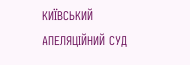КИЇВСЬКИЙ AПЕЛЯЦІЙНИЙ СУД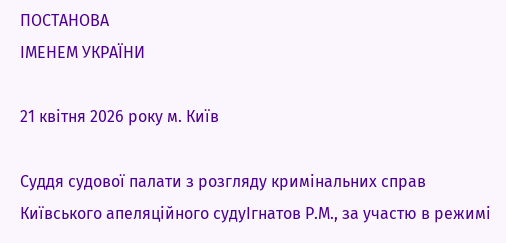ПОСТАНОВА
ІМЕНЕМ УКРАЇНИ

21 квітня 2026 року м. Київ

Суддя судової палати з розгляду кримінальних справ Київського апеляційного судуІгнатов Р.М., за участю в режимі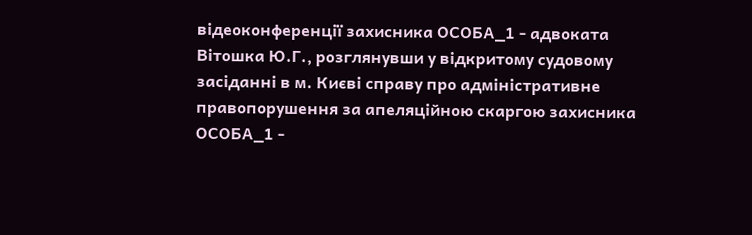відеоконференції захисника ОСОБА_1 - адвоката Вітошка Ю.Г., розглянувши у відкритому судовому засіданні в м. Києві справу про адміністративне правопорушення за апеляційною скаргою захисника ОСОБА_1 -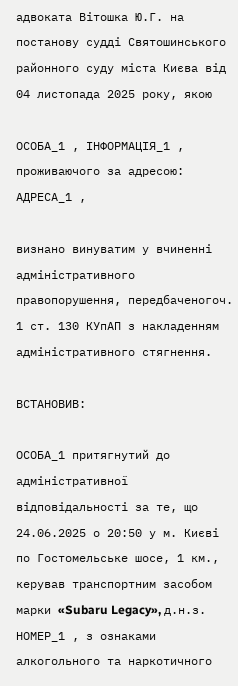адвоката Вітошка Ю.Г. на постанову судді Святошинського районного суду міста Києва від 04 листопада 2025 року, якою

ОСОБА_1 , ІНФОРМАЦІЯ_1 , проживаючого за адресою: АДРЕСА_1 ,

визнано винуватим у вчиненні адміністративного правопорушення, передбаченогоч. 1 ст. 130 КУпАП з накладенням адміністративного стягнення.

ВСТАНОВИВ:

ОСОБА_1 притягнутий до адміністративної відповідальності за те, що 24.06.2025 о 20:50 у м. Києві по Гостомельське шосе, 1 км., керував транспортним засобом марки «Subaru Legacy», д.н.з. НОМЕР_1 , з ознаками алкогольного та наркотичного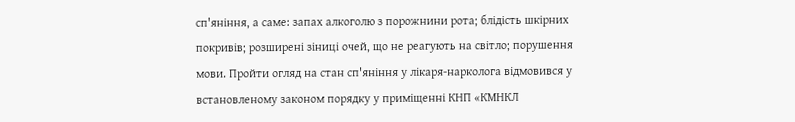сп'яніння, а саме: запах алкоголю з порожнини рота; блідість шкірних покривів; розширені зіниці очей, що не реагують на світло; порушення мови. Пройти огляд на стан сп'яніння у лікаря-нарколога відмовився у встановленому законом порядку у приміщенні КНП «КМНКЛ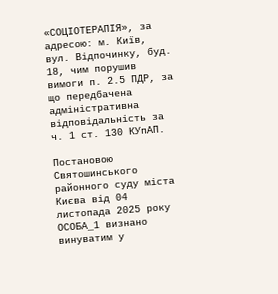«СОЦІОТЕРАПІЯ», за адресою: м. Київ, вул. Відпочинку, буд. 18, чим порушив вимоги п. 2.5 ПДР, за що передбачена адміністративна відповідальність за ч. 1 ст. 130 КУпАП.

Постановою Святошинського районного суду міста Києва від 04 листопада 2025 року ОСОБА_1 визнано винуватим у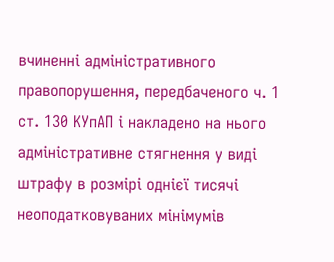вчиненні адміністративного правопорушення, передбаченого ч. 1 ст. 130 КУпАП і накладено на нього адміністративне стягнення у виді штрафу в розмірі однієї тисячі неоподатковуваних мінімумів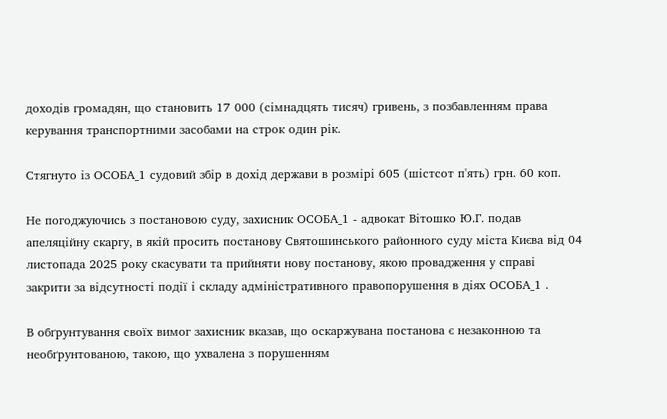доходів громадян, що становить 17 000 (сімнадцять тисяч) гривень, з позбавленням права керування транспортними засобами на строк один рік.

Стягнуто із ОСОБА_1 судовий збір в дохід держави в розмірі 605 (шістсот п'ять) грн. 60 коп.

Не погоджуючись з постановою суду, захисник ОСОБА_1 - адвокат Вітошко Ю.Г. подав апеляційну скаргу, в якій просить постанову Святошинського районного суду міста Києва від 04 листопада 2025 року скасувати та прийняти нову постанову, якою провадження у справі закрити за відсутності події і складу адміністративного правопорушення в діях ОСОБА_1 .

В обґрунтування своїх вимог захисник вказав, що оскаржувана постанова є незаконною та необґрунтованою, такою, що ухвалена з порушенням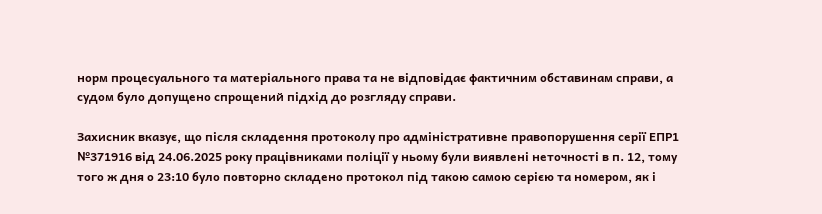норм процесуального та матеріального права та не відповідає фактичним обставинам справи, а судом було допущено спрощений підхід до розгляду справи.

Захисник вказує, що після складення протоколу про адміністративне правопорушення серії ЕПР1 №371916 від 24.06.2025 року працівниками поліції у ньому були виявлені неточності в п. 12, тому того ж дня о 23:10 було повторно складено протокол під такою самою серією та номером, як і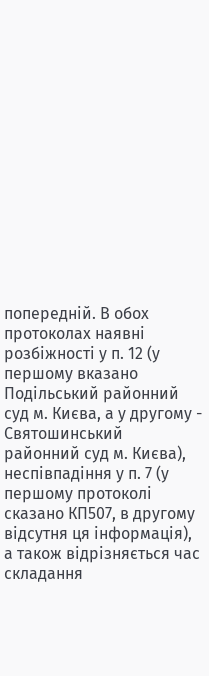попередній. В обох протоколах наявні розбіжності у п. 12 (у першому вказано Подільський районний суд м. Києва, а у другому - Святошинський районний суд м. Києва), неспівпадіння у п. 7 (у першому протоколі сказано КП507, в другому відсутня ця інформація), а також відрізняється час складання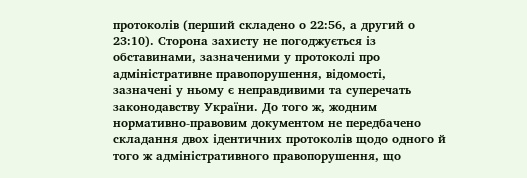протоколів (перший складено о 22:56, а другий о 23:10). Сторона захисту не погоджується із обставинами, зазначеними у протоколі про адміністративне правопорушення, відомості, зазначені у ньому є неправдивими та суперечать законодавству України. До того ж, жодним нормативно-правовим документом не передбачено складання двох ідентичних протоколів щодо одного й того ж адміністративного правопорушення, що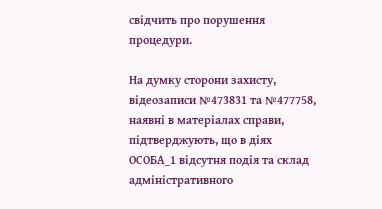свідчить про порушення процедури.

На думку сторони захисту, відеозаписи №473831 та №477758, наявні в матеріалах справи, підтверджують, що в діях ОСОБА_1 відсутня подія та склад адміністративного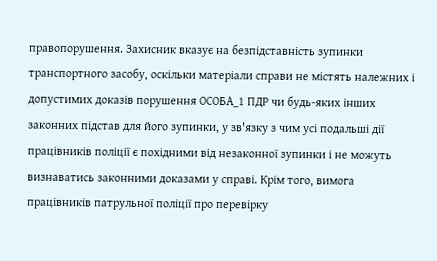правопорушення. Захисник вказує на безпідставність зупинки транспортного засобу, оскільки матеріали справи не містять належних і допустимих доказів порушення ОСОБА_1 ПДР чи будь-яких інших законних підстав для його зупинки, у зв'язку з чим усі подальші дії працівників поліції є похідними від незаконної зупинки і не можуть визнаватись законними доказами у справі. Крім того, вимога працівників патрульної поліції про перевірку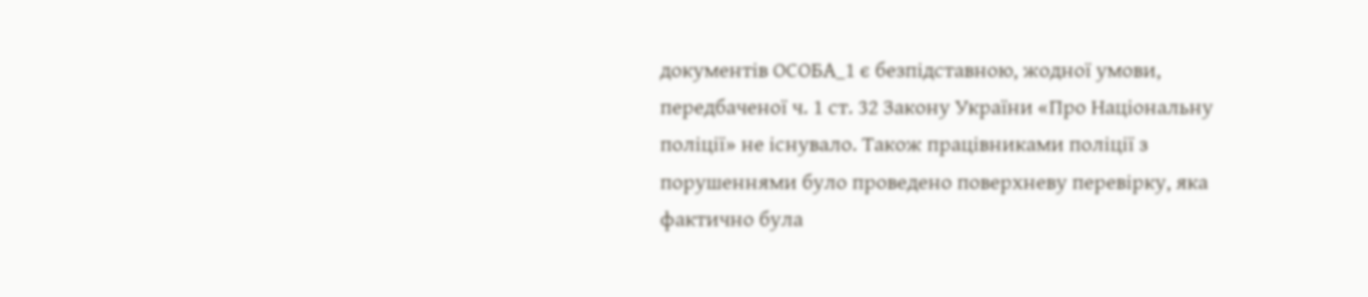документів ОСОБА_1 є безпідставною, жодної умови, передбаченої ч. 1 ст. 32 Закону України «Про Національну поліції» не існувало. Також працівниками поліції з порушеннями було проведено поверхневу перевірку, яка фактично була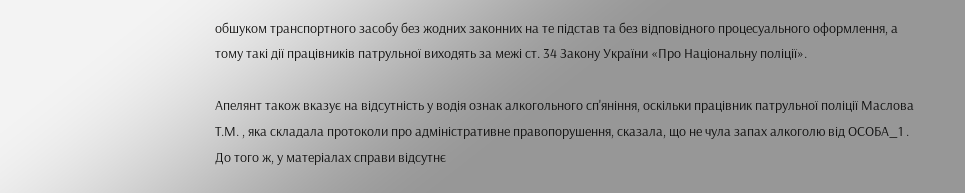обшуком транспортного засобу без жодних законних на те підстав та без відповідного процесуального оформлення, а тому такі дії працівників патрульної виходять за межі ст. 34 Закону України «Про Національну поліції».

Апелянт також вказує на відсутність у водія ознак алкогольного сп'яніння, оскільки працівник патрульної поліції Маслова Т.М. , яка складала протоколи про адміністративне правопорушення, сказала, що не чула запах алкоголю від ОСОБА_1 . До того ж, у матеріалах справи відсутнє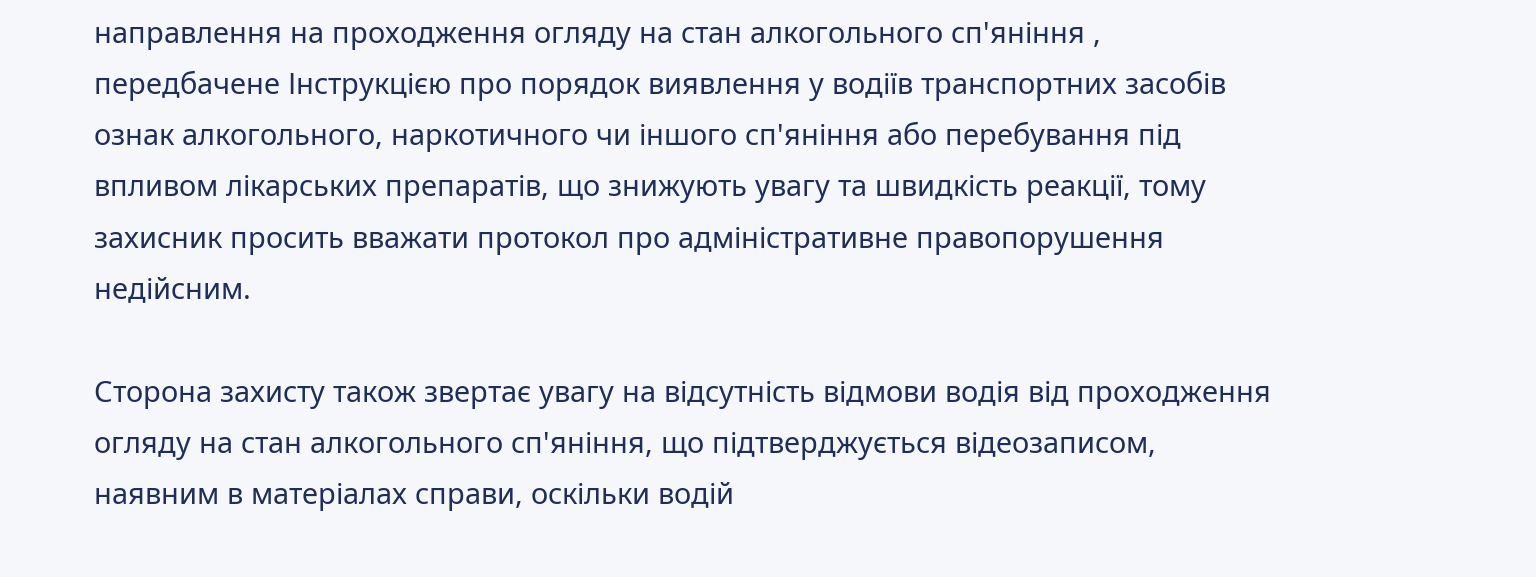направлення на проходження огляду на стан алкогольного сп'яніння , передбачене Інструкцією про порядок виявлення у водіїв транспортних засобів ознак алкогольного, наркотичного чи іншого сп'яніння або перебування під впливом лікарських препаратів, що знижують увагу та швидкість реакції, тому захисник просить вважати протокол про адміністративне правопорушення недійсним.

Сторона захисту також звертає увагу на відсутність відмови водія від проходження огляду на стан алкогольного сп'яніння, що підтверджується відеозаписом, наявним в матеріалах справи, оскільки водій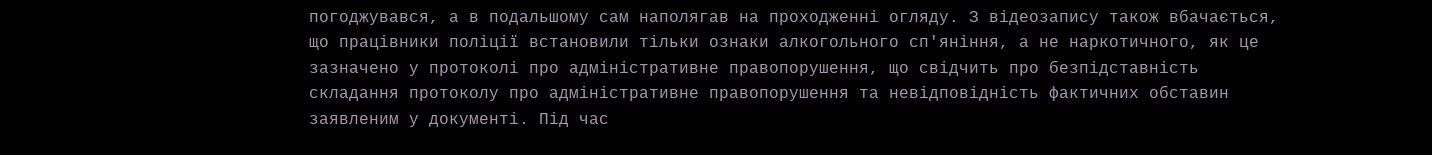погоджувався, а в подальшому сам наполягав на проходженні огляду. З відеозапису також вбачається, що працівники поліції встановили тільки ознаки алкогольного сп'яніння, а не наркотичного, як це зазначено у протоколі про адміністративне правопорушення, що свідчить про безпідставність складання протоколу про адміністративне правопорушення та невідповідність фактичних обставин заявленим у документі. Під час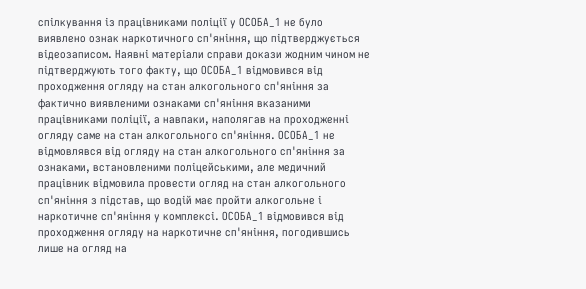спілкування із працівниками поліції у ОСОБА_1 не було виявлено ознак наркотичного сп'яніння, що підтверджується відеозаписом. Наявні матеріали справи докази жодним чином не підтверджують того факту, що ОСОБА_1 відмовився від проходження огляду на стан алкогольного сп'яніння за фактично виявленими ознаками сп'яніння вказаними працівниками поліції, а навпаки, наполягав на проходженні огляду саме на стан алкогольного сп'яніння. ОСОБА_1 не відмовлявся від огляду на стан алкогольного сп'яніння за ознаками, встановленими поліцейськими, але медичний працівник відмовила провести огляд на стан алкогольного сп'яніння з підстав, що водій має пройти алкогольне і наркотичне сп'яніння у комплексі. ОСОБА_1 відмовився від проходження огляду на наркотичне сп'яніння, погодившись лише на огляд на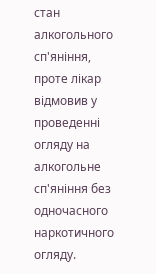стан алкогольного сп'яніння, проте лікар відмовив у проведенні огляду на алкогольне сп'яніння без одночасного наркотичного огляду.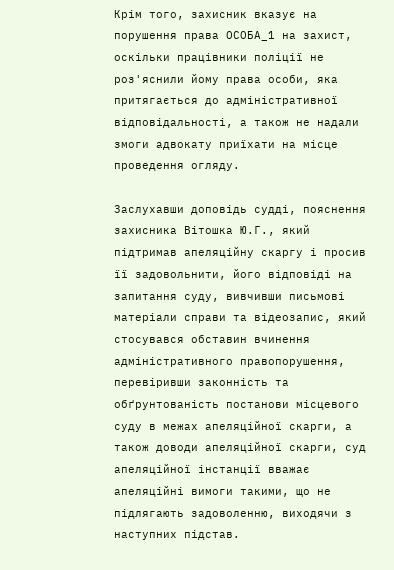Крім того, захисник вказує на порушення права ОСОБА_1 на захист, оскільки працівники поліції не роз'яснили йому права особи, яка притягається до адміністративної відповідальності, а також не надали змоги адвокату приїхати на місце проведення огляду.

Заслухавши доповідь судді, пояснення захисника Вітошка Ю.Г., який підтримав апеляційну скаргу і просив її задовольнити, його відповіді на запитання суду, вивчивши письмові матеріали справи та відеозапис, який стосувався обставин вчинення адміністративного правопорушення, перевіривши законність та обґрунтованість постанови місцевого суду в межах апеляційної скарги, а також доводи апеляційної скарги, суд апеляційної інстанції вважає апеляційні вимоги такими, що не підлягають задоволенню, виходячи з наступних підстав.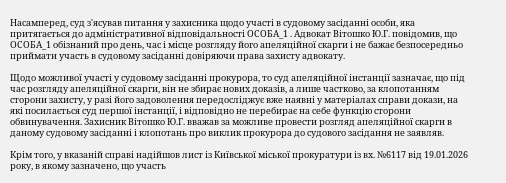Насамперед, суд з'ясував питання у захисника щодо участі в судовому засіданні особи, яка притягається до адміністративної відповідальності ОСОБА_1 . Адвокат Вітошко Ю.Г. повідомив, що ОСОБА_1 обізнаний про день, час і місце розгляду його апеляційної скарги і не бажає безпосередньо приймати участь в судовому засіданні довіряючи права захисту адвокату.

Щодо можливої участі у судовому засіданні прокурора, то суд апеляційної інстанції зазначає, що під час розгляду апеляційної скарги, він не збирає нових доказів, а лише частково, за клопотанням сторони захисту, у разі його задоволення передосліджує вже наявні у матеріалах справи докази, на які посилається суд першої інстанції, і відповідно не перебирає на себе функцію сторони обвинувачення. Захисник Вітошко Ю.Г. вважав за можливе провести розгляд апеляційної скарги в даному судовому засіданні і клопотань про виклик прокурора до судового засідання не заявляв.

Крім того, у вказаній справі надійшов лист із Київської міської прокуратури із вх. №6117 від 19.01.2026 року, в якому зазначено, що участь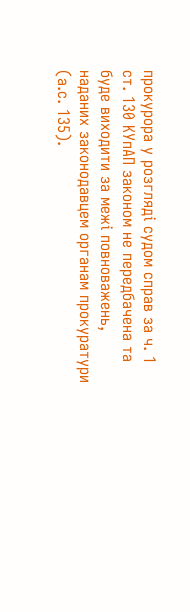прокурора у розгляді судом справ за ч. 1 ст. 130 КУпАП законом не передбачена та буде виходити за межі повноважень, наданих законодавцем органам прокуратури (а.с. 135).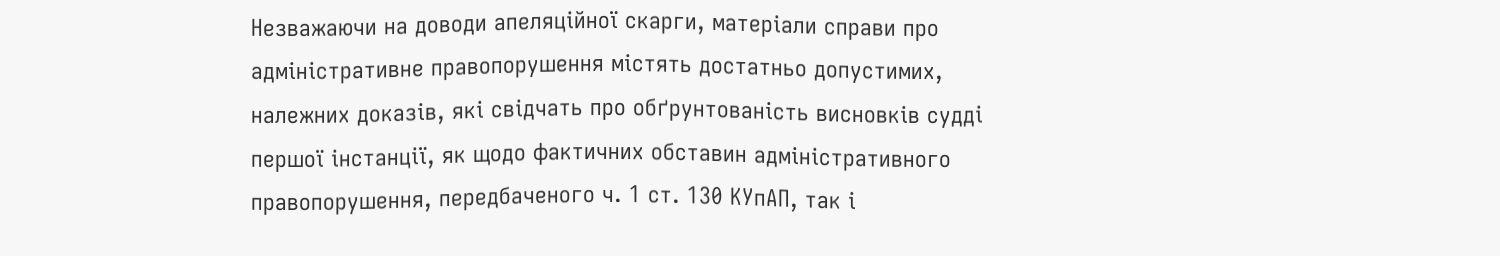Незважаючи на доводи апеляційної скарги, матеріали справи про адміністративне правопорушення містять достатньо допустимих, належних доказів, які свідчать про обґрунтованість висновків судді першої інстанції, як щодо фактичних обставин адміністративного правопорушення, передбаченого ч. 1 ст. 130 КУпАП, так і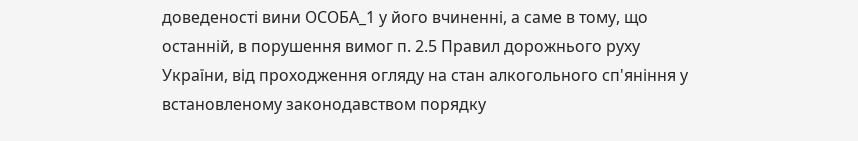доведеності вини ОСОБА_1 у його вчиненні, а саме в тому, що останній, в порушення вимог п. 2.5 Правил дорожнього руху України, від проходження огляду на стан алкогольного сп'яніння у встановленому законодавством порядку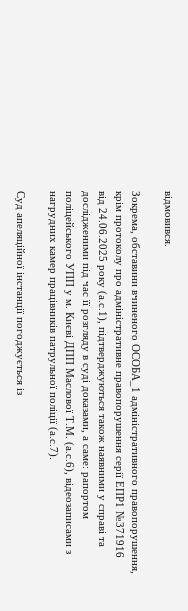відмовився.

Зокрема, обставини вчиненого ОСОБА_1 адміністративного правопорушення, крім протоколу про адміністративне правопорушення серії ЕПР1 №371916 від 24.06.2025 року (а.с.1), підтверджуються також наявними у справі та дослідженими під час її розгляду в суді доказами, а саме: рапортом поліцейського УПП у м. Києві ДПП Маслової Т.М. (а.с.6), відеозаписами з нагрудних камер працівників патрульної поліції (а.с.7).

Суд апеляційної інстанції погоджується із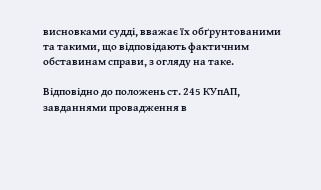висновками судді, вважає їх обґрунтованими та такими, що відповідають фактичним обставинам справи, з огляду на таке.

Відповідно до положень ст. 245 КУпАП, завданнями провадження в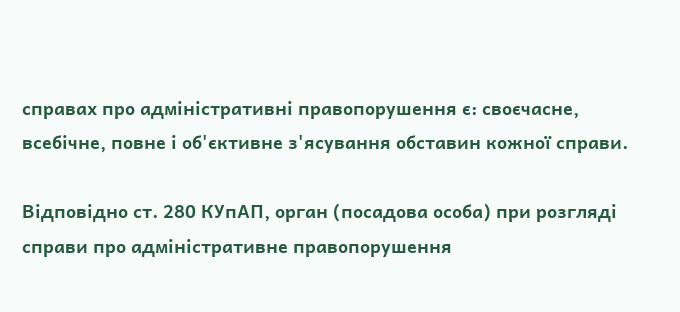справах про адміністративні правопорушення є: своєчасне, всебічне, повне і об'єктивне з'ясування обставин кожної справи.

Відповідно ст. 280 КУпАП, орган (посадова особа) при розгляді справи про адміністративне правопорушення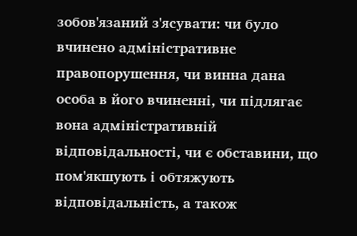зобов'язаний з'ясувати: чи було вчинено адміністративне правопорушення, чи винна дана особа в його вчиненні, чи підлягає вона адміністративній відповідальності, чи є обставини, що пом'якшують і обтяжують відповідальність, а також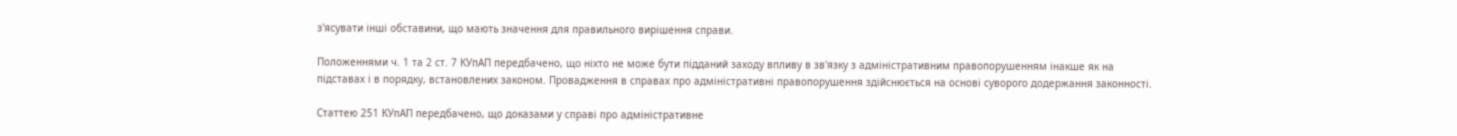з'ясувати інші обставини, що мають значення для правильного вирішення справи.

Положеннями ч. 1 та 2 ст. 7 КУпАП передбачено, що ніхто не може бути підданий заходу впливу в зв'язку з адміністративним правопорушенням інакше як на підставах і в порядку, встановлених законом. Провадження в справах про адміністративні правопорушення здійснюється на основі суворого додержання законності.

Статтею 251 КУпАП передбачено, що доказами у справі про адміністративне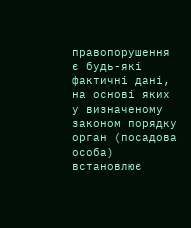правопорушення є будь-які фактичні дані, на основі яких у визначеному законом порядку орган (посадова особа) встановлює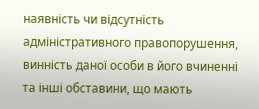наявність чи відсутність адміністративного правопорушення, винність даної особи в його вчиненні та інші обставини, що мають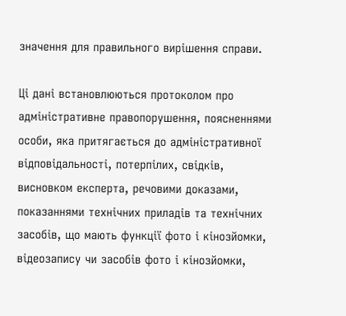значення для правильного вирішення справи.

Ці дані встановлюються протоколом про адміністративне правопорушення, поясненнями особи, яка притягається до адміністративної відповідальності, потерпілих, свідків, висновком експерта, речовими доказами, показаннями технічних приладів та технічних засобів, що мають функції фото і кінозйомки, відеозапису чи засобів фото і кінозйомки,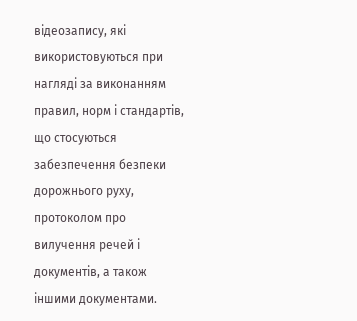відеозапису, які використовуються при нагляді за виконанням правил, норм і стандартів, що стосуються забезпечення безпеки дорожнього руху, протоколом про вилучення речей і документів, а також іншими документами.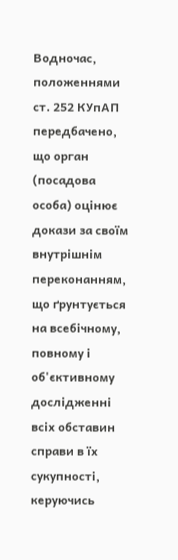Водночас, положеннями ст. 252 КУпАП передбачено, що орган (посадова особа) оцінює докази за своїм внутрішнім переконанням, що ґрунтується на всебічному, повному і об'єктивному дослідженні всіх обставин справи в їх сукупності, керуючись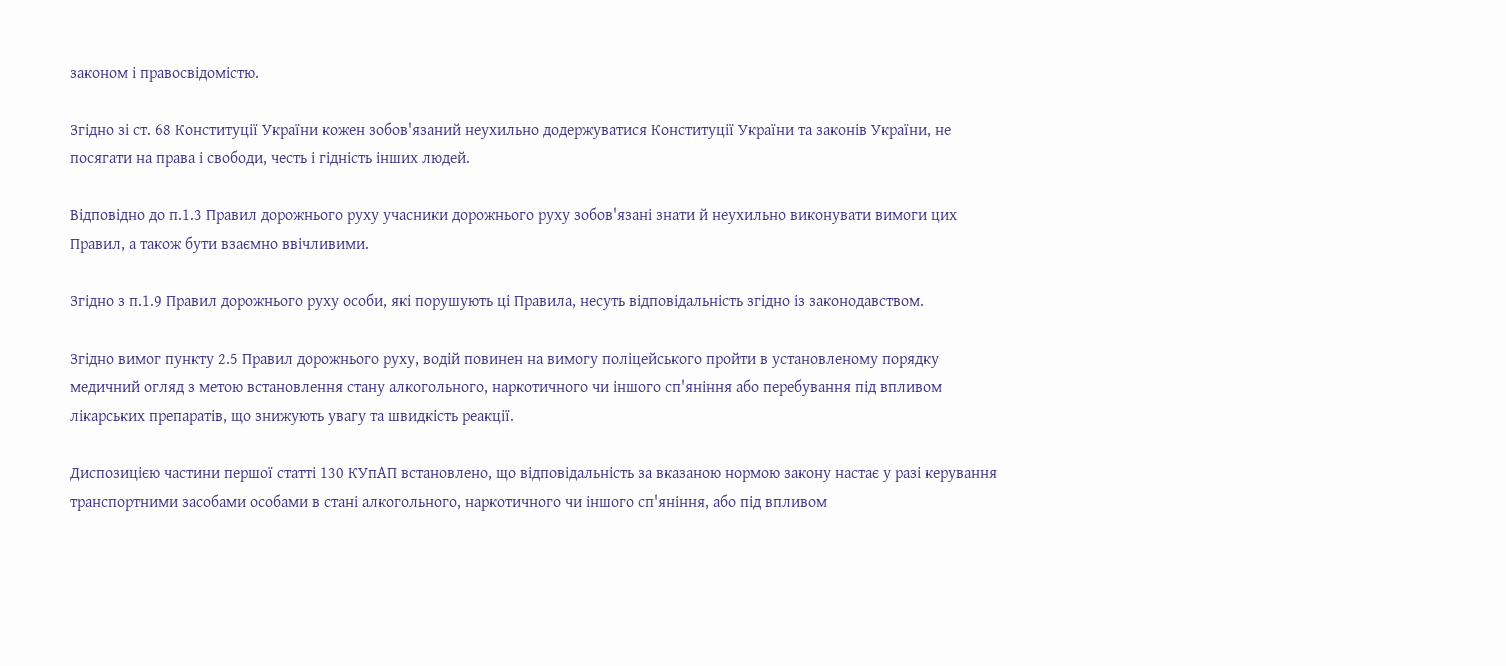законом і правосвідомістю.

Згідно зі ст. 68 Конституції України кожен зобов'язаний неухильно додержуватися Конституції України та законів України, не посягати на права і свободи, честь і гідність інших людей.

Відповідно до п.1.3 Правил дорожнього руху учасники дорожнього руху зобов'язані знати й неухильно виконувати вимоги цих Правил, а також бути взаємно ввічливими.

Згідно з п.1.9 Правил дорожнього руху особи, які порушують ці Правила, несуть відповідальність згідно із законодавством.

Згідно вимог пункту 2.5 Правил дорожнього руху, водій повинен на вимогу поліцейського пройти в установленому порядку медичний огляд з метою встановлення стану алкогольного, наркотичного чи іншого сп'яніння або перебування під впливом лікарських препаратів, що знижують увагу та швидкість реакції.

Диспозицією частини першої статті 130 КУпАП встановлено, що відповідальність за вказаною нормою закону настає у разі керування транспортними засобами особами в стані алкогольного, наркотичного чи іншого сп'яніння, або під впливом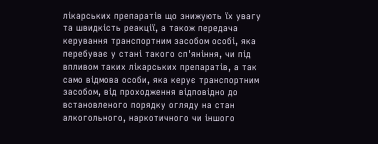лікарських препаратів що знижують їх увагу та швидкість реакції, а також передача керування транспортним засобом особі, яка перебуває у стані такого сп'яніння, чи під впливом таких лікарських препаратів, а так само відмова особи, яка керує транспортним засобом, від проходження відповідно до встановленого порядку огляду на стан алкогольного, наркотичного чи іншого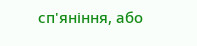сп'яніння, або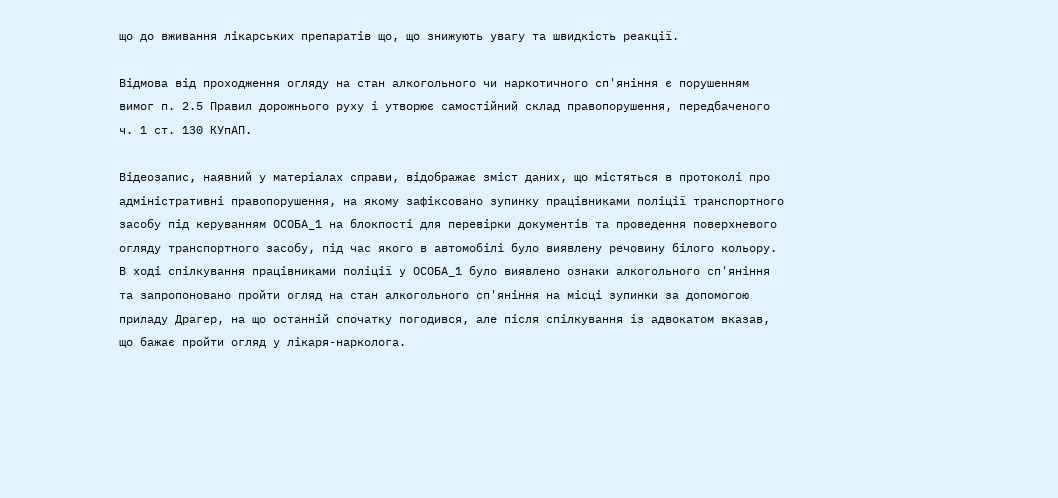що до вживання лікарських препаратів що, що знижують увагу та швидкість реакції.

Відмова від проходження огляду на стан алкогольного чи наркотичного сп'яніння є порушенням вимог п. 2.5 Правил дорожнього руху і утворює самостійний склад правопорушення, передбаченого ч. 1 ст. 130 КУпАП.

Відеозапис, наявний у матеріалах справи, відображає зміст даних, що містяться в протоколі про адміністративні правопорушення, на якому зафіксовано зупинку працівниками поліції транспортного засобу під керуванням ОСОБА_1 на блокпості для перевірки документів та проведення поверхневого огляду транспортного засобу, під час якого в автомобілі було виявлену речовину білого кольору. В ході спілкування працівниками поліції у ОСОБА_1 було виявлено ознаки алкогольного сп'яніння та запропоновано пройти огляд на стан алкогольного сп'яніння на місці зупинки за допомогою приладу Драгер, на що останній спочатку погодився, але після спілкування із адвокатом вказав, що бажає пройти огляд у лікаря-нарколога.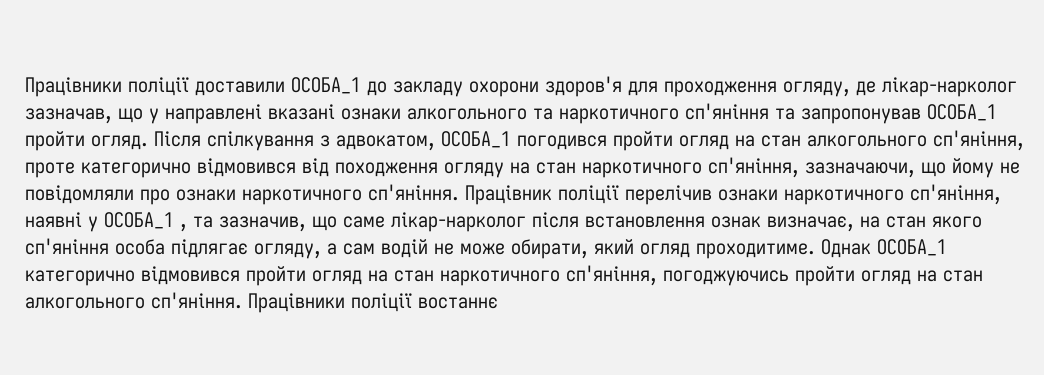Працівники поліції доставили ОСОБА_1 до закладу охорони здоров'я для проходження огляду, де лікар-нарколог зазначав, що у направлені вказані ознаки алкогольного та наркотичного сп'яніння та запропонував ОСОБА_1 пройти огляд. Після спілкування з адвокатом, ОСОБА_1 погодився пройти огляд на стан алкогольного сп'яніння, проте категорично відмовився від походження огляду на стан наркотичного сп'яніння, зазначаючи, що йому не повідомляли про ознаки наркотичного сп'яніння. Працівник поліції перелічив ознаки наркотичного сп'яніння, наявні у ОСОБА_1 , та зазначив, що саме лікар-нарколог після встановлення ознак визначає, на стан якого сп'яніння особа підлягає огляду, а сам водій не може обирати, який огляд проходитиме. Однак ОСОБА_1 категорично відмовився пройти огляд на стан наркотичного сп'яніння, погоджуючись пройти огляд на стан алкогольного сп'яніння. Працівники поліції востаннє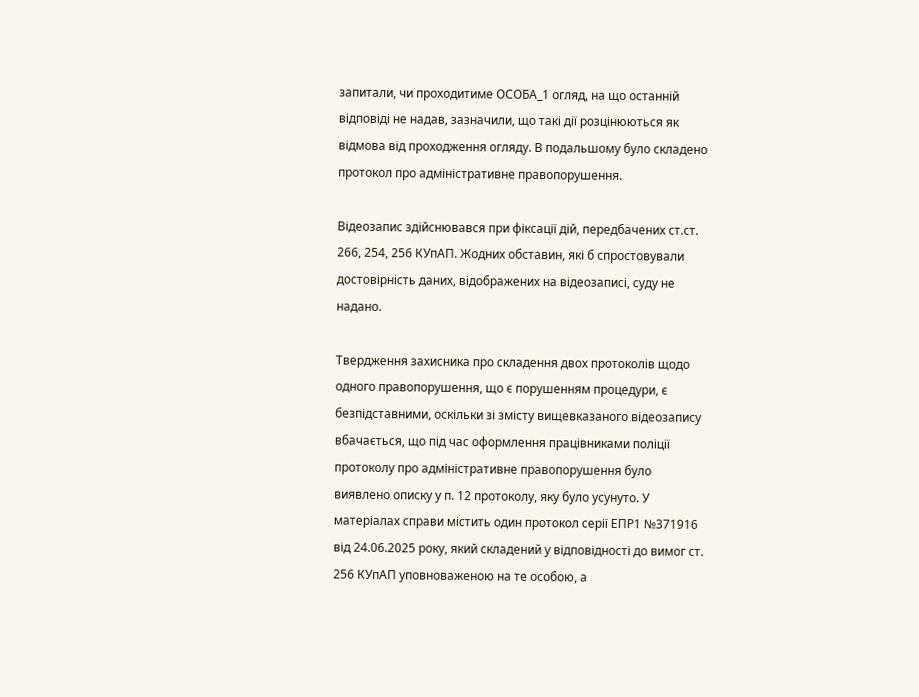запитали, чи проходитиме ОСОБА_1 огляд, на що останній відповіді не надав, зазначили, що такі дії розцінюються як відмова від проходження огляду. В подальшому було складено протокол про адміністративне правопорушення.

Відеозапис здійснювався при фіксації дій, передбачених ст.ст. 266, 254, 256 КУпАП. Жодних обставин, які б спростовували достовірність даних, відображених на відеозаписі, суду не надано.

Твердження захисника про складення двох протоколів щодо одного правопорушення, що є порушенням процедури, є безпідставними, оскільки зі змісту вищевказаного відеозапису вбачається, що під час оформлення працівниками поліції протоколу про адміністративне правопорушення було виявлено описку у п. 12 протоколу, яку було усунуто. У матеріалах справи містить один протокол серії ЕПР1 №371916 від 24.06.2025 року, який складений у відповідності до вимог ст. 256 КУпАП уповноваженою на те особою, а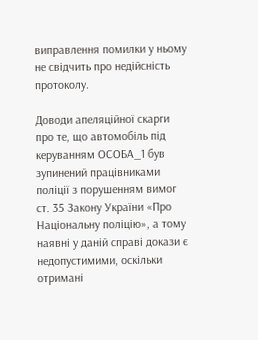виправлення помилки у ньому не свідчить про недійсність протоколу.

Доводи апеляційної скарги про те, що автомобіль під керуванням ОСОБА_1 був зупинений працівниками поліції з порушенням вимог ст. 35 Закону України «Про Національну поліцію», а тому наявні у даній справі докази є недопустимими, оскільки отримані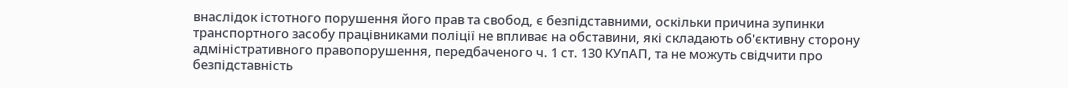внаслідок істотного порушення його прав та свобод, є безпідставними, оскільки причина зупинки транспортного засобу працівниками поліції не впливає на обставини, які складають об'єктивну сторону адміністративного правопорушення, передбаченого ч. 1 ст. 130 КУпАП, та не можуть свідчити про безпідставність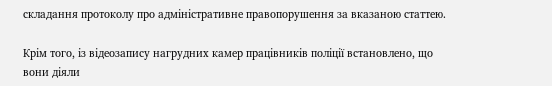складання протоколу про адміністративне правопорушення за вказаною статтею.

Крім того, із відеозапису нагрудних камер працівників поліції встановлено, що вони діяли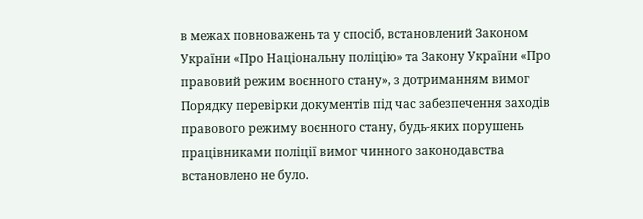в межах повноважень та у спосіб, встановлений Законом України «Про Національну поліцію» та Закону України «Про правовий режим воєнного стану», з дотриманням вимог Порядку перевірки документів під час забезпечення заходів правового режиму воєнного стану, будь-яких порушень працівниками поліції вимог чинного законодавства встановлено не було.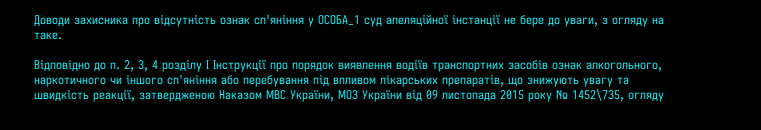Доводи захисника про відсутність ознак сп'яніння у ОСОБА_1 суд апеляційної інстанції не бере до уваги, з огляду на таке.

Відповідно до п. 2, 3, 4 розділу І Інструкції про порядок виявлення водіїв транспортних засобів ознак алкогольного, наркотичного чи іншого сп'яніння або перебування під впливом лікарських препаратів, що знижують увагу та швидкість реакції, затвердженою Наказом МВС України, МОЗ України від 09 листопада 2015 року № 1452\735, огляду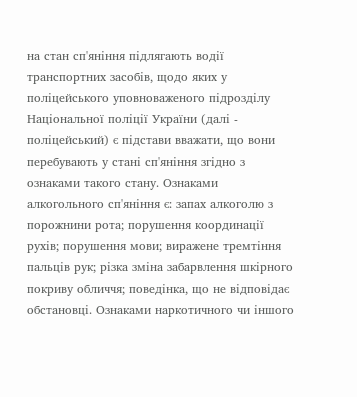на стан сп'яніння підлягають водії транспортних засобів, щодо яких у поліцейського уповноваженого підрозділу Національної поліції України (далі - поліцейський) є підстави вважати, що вони перебувають у стані сп'яніння згідно з ознаками такого стану. Ознаками алкогольного сп'яніння є: запах алкоголю з порожнини рота; порушення координації рухів; порушення мови; виражене тремтіння пальців рук; різка зміна забарвлення шкірного покриву обличчя; поведінка, що не відповідає обстановці. Ознаками наркотичного чи іншого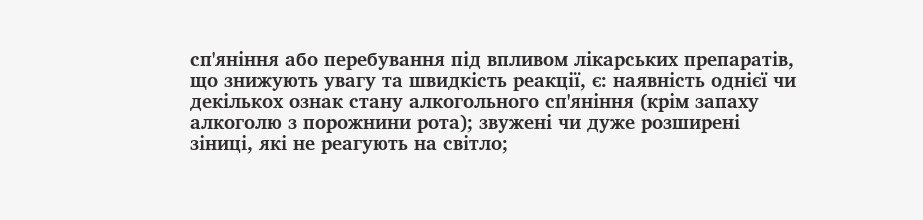сп'яніння або перебування під впливом лікарських препаратів, що знижують увагу та швидкість реакції, є: наявність однієї чи декількох ознак стану алкогольного сп'яніння (крім запаху алкоголю з порожнини рота); звужені чи дуже розширені зіниці, які не реагують на світло;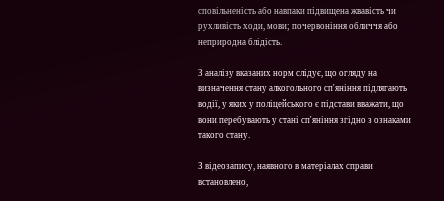сповільненість або навпаки підвищена жвавість чи рухливість ходи, мови; почервоніння обличчя або неприродна блідість.

З аналізу вказаних норм слідує, що огляду на визначення стану алкогольного сп'яніння підлягають водії, у яких у поліцейського є підстави вважати, що вони перебувають у стані сп'яніння згідно з ознаками такого стану.

З відеозапису, наявного в матеріалах справи встановлено,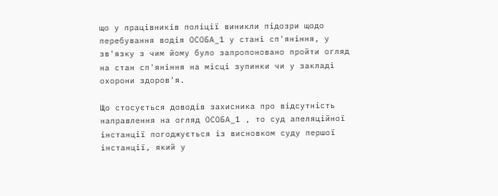що у працівників поліції виникли підозри щодо перебування водія ОСОБА_1 у стані сп'яніння, у зв'язку з чим йому було запропоновано пройти огляд на стан сп'яніння на місці зупинки чи у закладі охорони здоров'я.

Що стосується доводів захисника про відсутність направлення на огляд ОСОБА_1 , то суд апеляційної інстанції погоджується із висновком суду першої інстанції, який у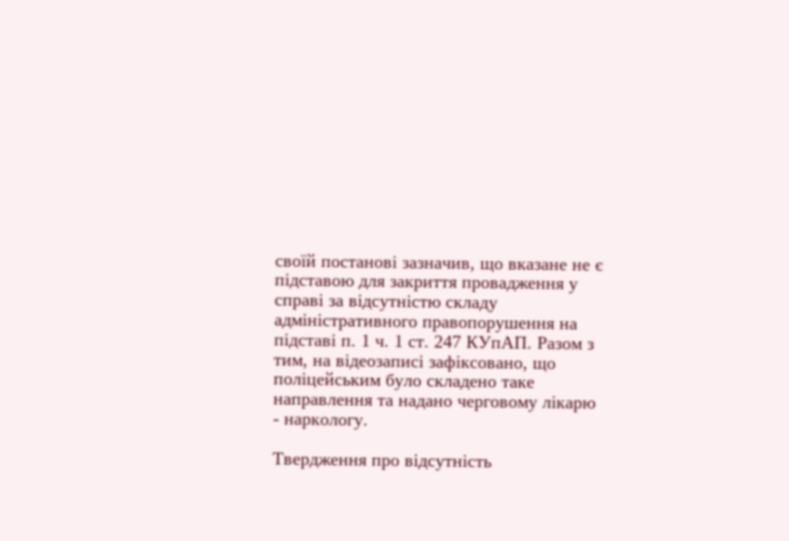своїй постанові зазначив, що вказане не є підставою для закриття провадження у справі за відсутністю складу адміністративного правопорушення на підставі п. 1 ч. 1 ст. 247 КУпАП. Разом з тим, на відеозаписі зафіксовано, що поліцейським було складено таке направлення та надано черговому лікарю - наркологу.

Твердження про відсутність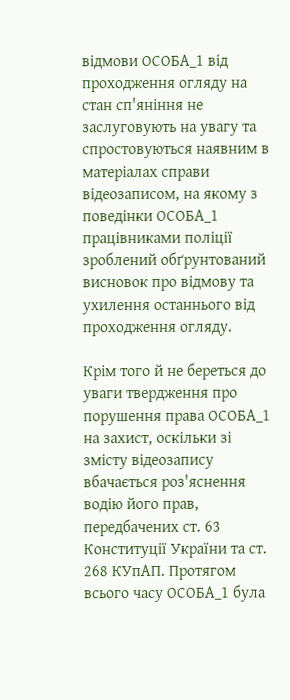відмови ОСОБА_1 від проходження огляду на стан сп'яніння не заслуговують на увагу та спростовуються наявним в матеріалах справи відеозаписом, на якому з поведінки ОСОБА_1 працівниками поліції зроблений обґрунтований висновок про відмову та ухилення останнього від проходження огляду.

Крім того й не береться до уваги твердження про порушення права ОСОБА_1 на захист, оскільки зі змісту відеозапису вбачається роз'яснення водію його прав, передбачених ст. 63 Конституції України та ст. 268 КУпАП. Протягом всього часу ОСОБА_1 була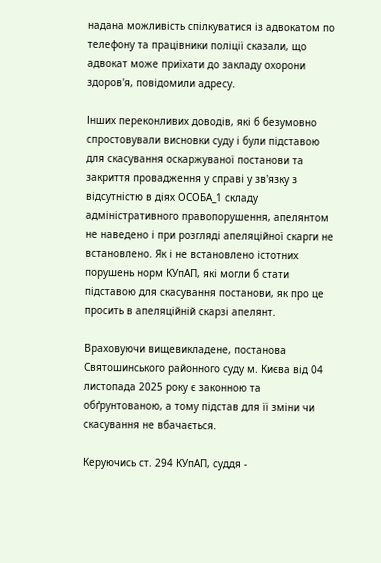надана можливість спілкуватися із адвокатом по телефону та працівники поліції сказали, що адвокат може приїхати до закладу охорони здоров'я, повідомили адресу.

Інших переконливих доводів, які б безумовно спростовували висновки суду і були підставою для скасування оскаржуваної постанови та закриття провадження у справі у зв'язку з відсутністю в діях ОСОБА_1 складу адміністративного правопорушення, апелянтом не наведено і при розгляді апеляційної скарги не встановлено. Як і не встановлено істотних порушень норм КУпАП, які могли б стати підставою для скасування постанови, як про це просить в апеляційній скарзі апелянт.

Враховуючи вищевикладене, постанова Святошинського районного суду м. Києва від 04 листопада 2025 року є законною та обґрунтованою, а тому підстав для її зміни чи скасування не вбачається.

Керуючись ст. 294 КУпАП, суддя -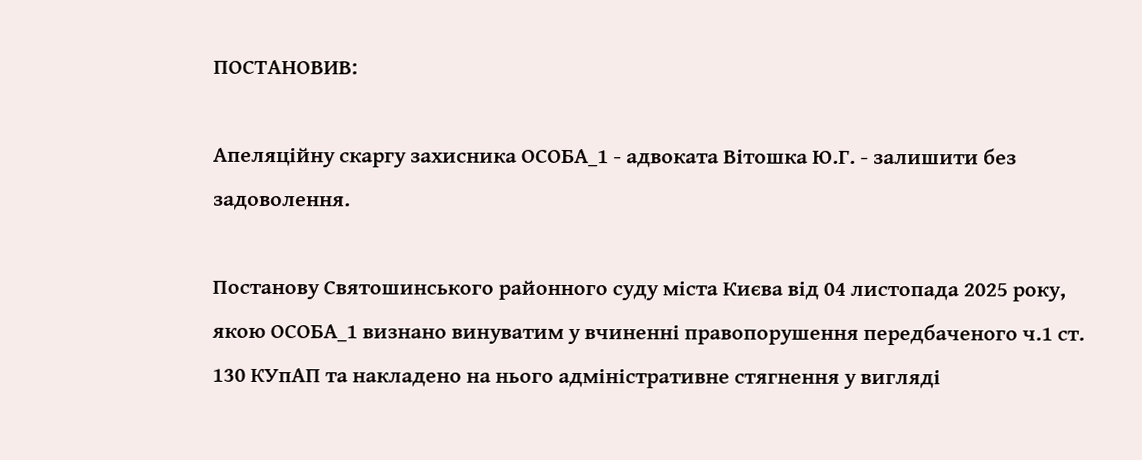ПОСТАНОВИВ:

Апеляційну скаргу захисника ОСОБА_1 - адвоката Вітошка Ю.Г. - залишити без задоволення.

Постанову Святошинського районного суду міста Києва від 04 листопада 2025 року, якою ОСОБА_1 визнано винуватим у вчиненні правопорушення передбаченого ч.1 ст. 130 КУпАП та накладено на нього адміністративне стягнення у вигляді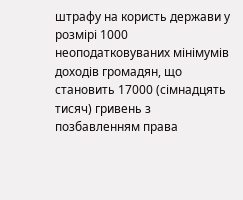штрафу на користь держави у розмірі 1000 неоподатковуваних мінімумів доходів громадян, що становить 17000 (сімнадцять тисяч) гривень з позбавленням права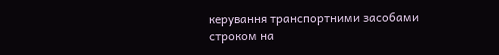керування транспортними засобами строком на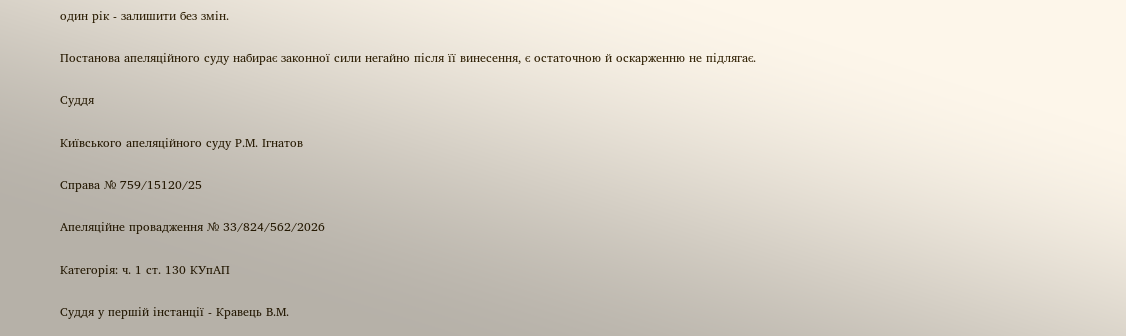один рік - залишити без змін.

Постанова апеляційного суду набирає законної сили негайно після її винесення, є остаточною й оскарженню не підлягає.

Суддя

Київського апеляційного суду Р.М. Ігнатов

Справа № 759/15120/25

Апеляційне провадження № 33/824/562/2026

Категорія: ч. 1 ст. 130 КУпАП

Суддя у першій інстанції - Кравець В.М.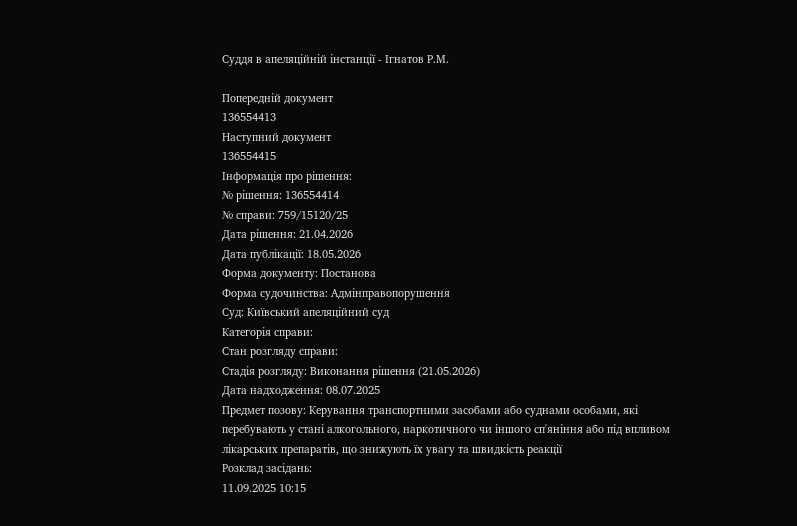Суддя в апеляційній інстанції - Ігнатов Р.М.

Попередній документ
136554413
Наступний документ
136554415
Інформація про рішення:
№ рішення: 136554414
№ справи: 759/15120/25
Дата рішення: 21.04.2026
Дата публікації: 18.05.2026
Форма документу: Постанова
Форма судочинства: Адмінправопорушення
Суд: Київський апеляційний суд
Категорія справи:
Стан розгляду справи:
Стадія розгляду: Виконання рішення (21.05.2026)
Дата надходження: 08.07.2025
Предмет позову: Керування транспортними засобами або суднами особами, які перебувають у стані алкогольного, наркотичного чи іншого сп'яніння або під впливом лікарських препаратів, що знижують їх увагу та швидкість реакції
Розклад засідань:
11.09.2025 10:15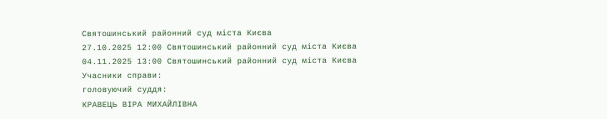Святошинський районний суд міста Києва
27.10.2025 12:00 Святошинський районний суд міста Києва
04.11.2025 13:00 Святошинський районний суд міста Києва
Учасники справи:
головуючий суддя:
КРАВЕЦЬ ВІРА МИХАЙЛІВНА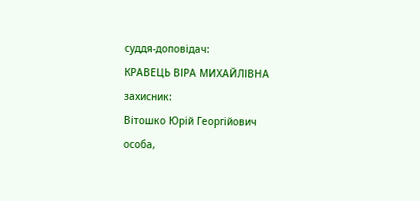суддя-доповідач:
КРАВЕЦЬ ВІРА МИХАЙЛІВНА
захисник:
Вітошко Юрій Георгійович
особа,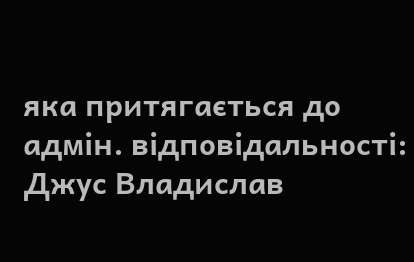яка притягається до адмін. відповідальності:
Джус Владислав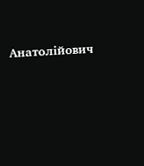Анатолійович